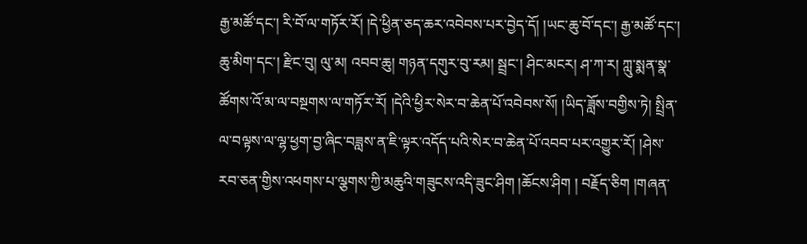རྒྱ་མཚོ་དང་། རི་བོ་ལ་གཏོར་རོ། །དེ་ཕྱིན་ཅད་ཆར་འབེབས་པར་བྱེད་དོ། །ཡང་ཆུ་བོ་དང་། རྒྱ་མཚོ་དང་། ཆུ་མིག་དང་། རྫིང་བུ། ལུ་མ། འབབ་ཆུ། གཉན་དགུར་བུ་རམ། སྦྲང་། ཤིང་མངར། ཤ་ཀ་ར། ཀླུ་སྨན་སྣ་ཚོགས་འོ་མ་ལ་བསྔགས་ལ་གཏོར་རོ། །དེའི་ཕྱིར་སེར་བ་ཆེན་པོ་འབེབས་སོ། །ཡིད་ཟློས་བགྱིས་ཏེ། སྤྲིན་ལ་བལྟས་ལ་ལྷ་ཕྱག་བྱ་ཞིང་བཟླས་ན་ཇི་ལྟར་འདོད་པའི་སེར་བ་ཆེན་པོ་འབབ་པར་འགྱུར་རོ། །ཤེས་རབ་ཅན་གྱིས་འཕགས་པ་ལྕགས་ཀྱི་མཆུའི་གཟུངས་འདི་ཟུང་ཤིག །ཆོངས་ཤིག ། བརྗོད་ཅིག །གཞན་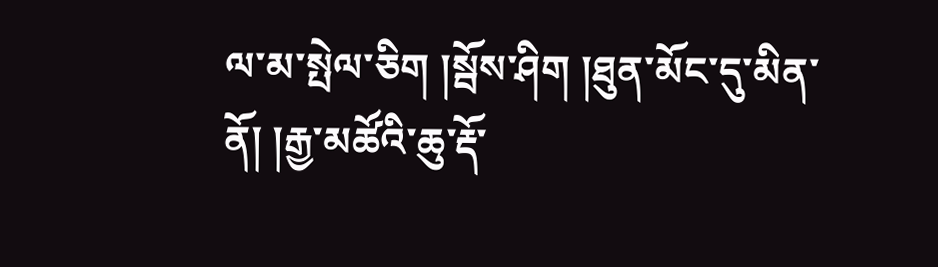ལ་མ་སྤེལ་ཅིག །སྦོས་ཤིག །ཐུན་མོང་དུ་མིན་ནོ། །རྒྱ་མཚོའི་ཆུ་རྡོ་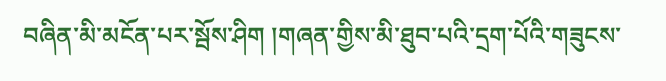བཞིན་མི་མངོན་པར་སྦོས་ཤིག །གཞན་གྱིས་མི་ཐུབ་པའི་དྲག་པོའི་གཟུངས་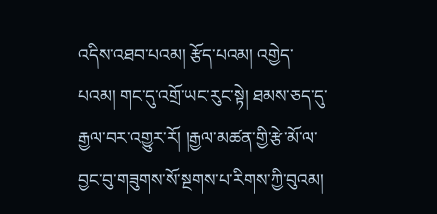འདིས་འཐབ་པའམ། རྩོད་པའམ། འགྱེད་པའམ། གང་དུ་འགྲོ་ཡང་རུང་སྟེ། ཐམས་ཅད་དུ་རྒྱལ་བར་འགྱུར་རོ། །རྒྱལ་མཚན་གྱི་རྩེ་མོ་ལ་བྱང་བུ་གཟུགས་སོ་སྔགས་པ་རིགས་ཀྱི་བུའམ།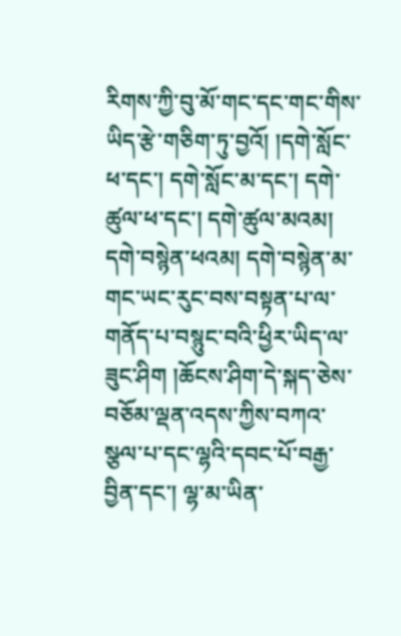རིགས་ཀྱི་བུ་མོ་གང་དང་གང་གིས་ཡིད་རྩེ་གཅིག་ཏུ་བྱའོ། །དགེ་སློང་ཕ་དང་། དགེ་སློང་མ་དང་། དགེ་ཚུལ་ཕ་དང་། དགེ་ཚུལ་མའམ། དགེ་བསྙེན་ཕའམ། དགེ་བསྙེན་མ་གང་ཡང་རུང་བས་བསྟན་པ་ལ་གནོད་པ་བསྙུང་བའི་ཕྱིར་ཡིད་ལ་ཟུང་ཤིག །ཆོངས་ཤིག་དེ་སྐད་ཅེས་བཅོམ་ལྡན་འདས་ཀྱིས་བཀའ་སྩལ་པ་དང་ལྷའི་དབང་པོ་བརྒྱ་བྱིན་དང་། ལྷ་མ་ཡིན་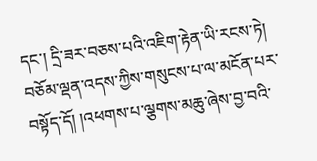དང་། དྲི་ཟར་བཅས་པའི་འཇིག་རྟེན་ཡི་རངས་ཏེ། བཅོམ་ལྡན་འདས་ཀྱིས་གསུངས་པ་ལ་མངོན་པར་བསྟོད་དོ། །འཕགས་པ་ལྕགས་མཆུ་ཞེས་བྱ་བའི་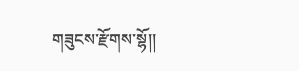གཟུངས་རྫོགས་སྷོ།།